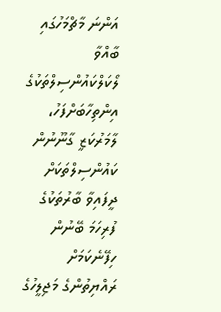އަންނަ މާޗްމަހުގައި ބާއްވާ ލޯކަލްކައުންސިލްތަކުގެ އިންތިހާބަށްފަހު، ލާމަރުކަޒީ ގާނޫނުން ކައުންސިލްތަކަށް ދީފައިވާ ބާރުތަކުގެ ފުރިހަމަ ބޭނުން ހިފޭނެކަމަށް ރައްޔިތުންގެ މަޖިލީހުގެ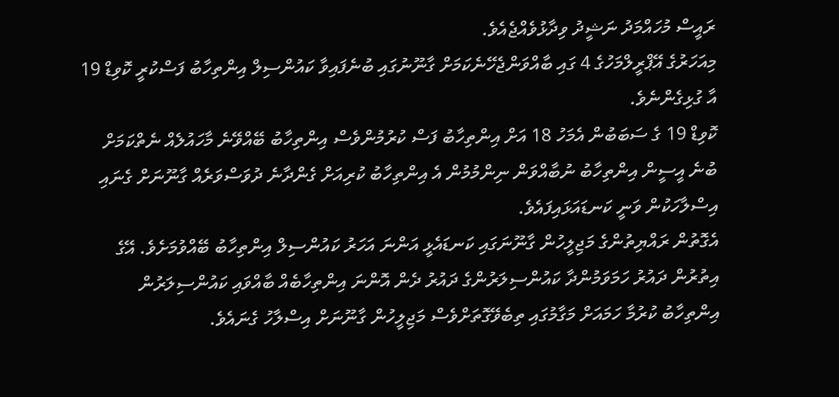ރައީސް މުހައްމަދު ނަޝީދު ވިދާޅުވެއްޖެއެވެ.
މިއަހަރުގެ އޭޕްރީލްމަހުގެ 4 ގައި ބާއްވަންޖެހޭނެކަމަށް ގާނޫނުގައި ބުނެފައިވާ ކައުންސިލް އިންތިހާބު ފަސްކުރީ ކޮވިޑް 19 އާ ގުޅިގެންނެވެ.
ކޮވިޑް 19 ގެ ސަބަބުން އެމަހު 18 އަށް އިންތިހާބު ފަސް ކުރުމުންވެސް އިންތިހާބު ބޭއްވޭނެ މާހައުލެއް ނެތްކަމަށް ބުނެ އީސީން އިންތިހާބު ނުބާއްވަން ނިންމުމުން އެ އިންތިހާބު ކުރިއަށް ގެންދާނެ ދުވަސްވަރެއް ގާނޫނަށް ގެނައި އިސްލާހަކުން ވަނީ ކަނޑައަޅައިފައެވެ.
އެގޮތުން ރައްޔިތުންގެ މަޖިލީހުން ގާނޫނަގައި ކަނޑައެޅީ އަންނަ އަހަރު ކައުންސިލް އިންތިހާބު ބޭއްވުމަށެވެ. އޭގެ އިތުރުން ދައުރު ހަމަވަމުންދާ ކައުންސިލަރުންގެ ދައުރު ދެން އޮންނަ އިންތިހާބެއް ބާއްވައި ކައުންސިލަރުން އިންތިހާބު ކުރުމާ ހަމައަށް މަގާމުގައި ތިބެވޭގޮތަށްވެސް މަޖިލީހުން ގާނޫނަށް އިސްލާހު ގެނައެވެ.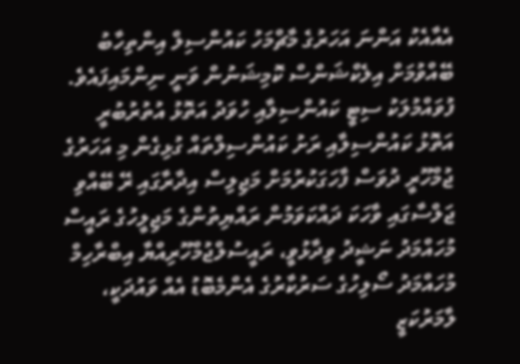އެއާއެކު އަންނަ އަހަރުގެ މާޗްމަހު ކައުންސިލް އިންތިހާބު ބޭއްވުމަށް އިލެކްޝަންސް ކޮމިޝަނުން ވަނީ ނިންމައިފައެވެ.
ފުވައްމުލަކު ސިޓީ ކައުންސިލާއި ހުވަދު އަތޮޅު އުތުރުބުރީ އަތޮޅު ކައުންސިލާއި ރަށު ކައުންސިލްތައް ގުޅިގެން މި އަހަރުގެ ޖުމްހޫރީ ދުވަސް ފާހަގަކުރުމަށް މަޖިލިސް އިދާރާގައި ރޭ ބޭއްވި ޖަލްސާގައި ވާހަކަ ދައްކަވަމުން ރައްޔިތުންގެ މަޖިލީހުގެ ރައީސް މުހައްމަދު ނަޝީދު ވިދާޅުވީ، ރައީސުލްޖުމްހޫރިއްޔާ އިބްރާހިމް މުހައްމަދު ސޯލިހުގެ ސަރުކާރުގެ އެންމެބޮޑު އެއް ވައުދަކީ، ލާމަރުކަޒީ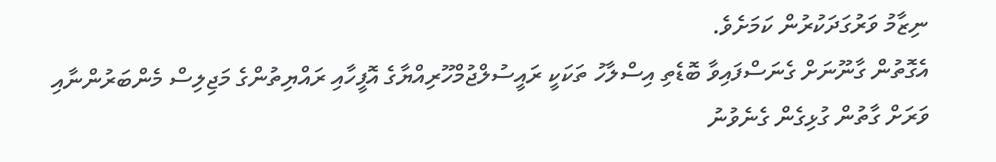ނިޒާމު ވަރުގަދަކުރުން ކަމަށެވެ.
އެގޮތުން ގާނޫނަށް ގެނަސްފައިވާ ބޮޑެތި އިސްލާހު ތަކަކީ ރައީސުލްޖުމްހޫރިއްޔާގެ އޮފީހާއި ރައްޔިތުންގެ މަޖިލިސް މެންބަރުންނާއި ވަރަށް ގާތުން ގުޅިގެން ގެނެވުނު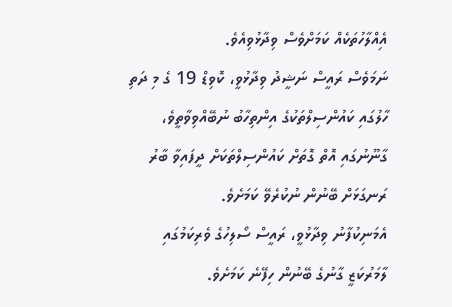އެިއްލާހުތަކެއް ކަމަށްވެސް ވިދާޅުވިއެވެ.
ނަމަވެސް ރައީސް ނަޝީދު ވިދާޅުވީ، ކޮވިޑް 19 ގެ މި ދަތި ހާލުގައި ކައުންސިލްތަކުގެ އިންތިހާބު ނުބޭއްވިވާތީވެ، ގާނޫނުގައި އޮތް ގޮތަށް ކައުންސިލްތަކަށް ދީފައިވާ ބާރު ރަނގަޅަށް ބޭނުން ނުކުރެވޭ ކަމަށެވެ.
އެމަނިކުފާނު ވިދާޅުވީ، ރައީސް ސޯލިހުގެ ވެރިކަމުގައި ލާމަރުކަޒީ ގާނުގެ ބޭނުން ހިފޭނެ ކަމަށެވެ.